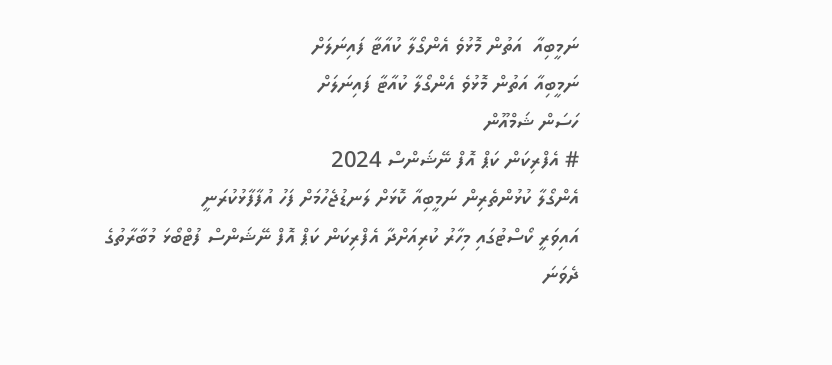ނަމީބިއާ  އަތުން މޮޅުވެ އެންގޯލާ ކުއާޓާ ފައިނަލަށް
ނަމީބިއާ އަތުން މޮޅުވެ އެންގޯލާ ކުއާޓާ ފައިނަލަށް
ހަސަން ޝަމްއޫން
# އެފްރިކަން ކަޕް އޮފް ނޭޝަންސް 2024
އެންގޯލާ ކުޅުންތެރިން ނަމީބިއާ ކޮޅަށް ލަނޑުޖެހުމަށް ފަހު އުފާފާޅުކުރަނީ
އައިވަރީ ކޯސްޓުގައި މިހާރު ކުރިއަށްދާ އެފްރިކަން ކަޕް އޮފް ނޭޝަންސް ފުޓްބޯޅަ މުބާރާތުގެ ދެވަނަ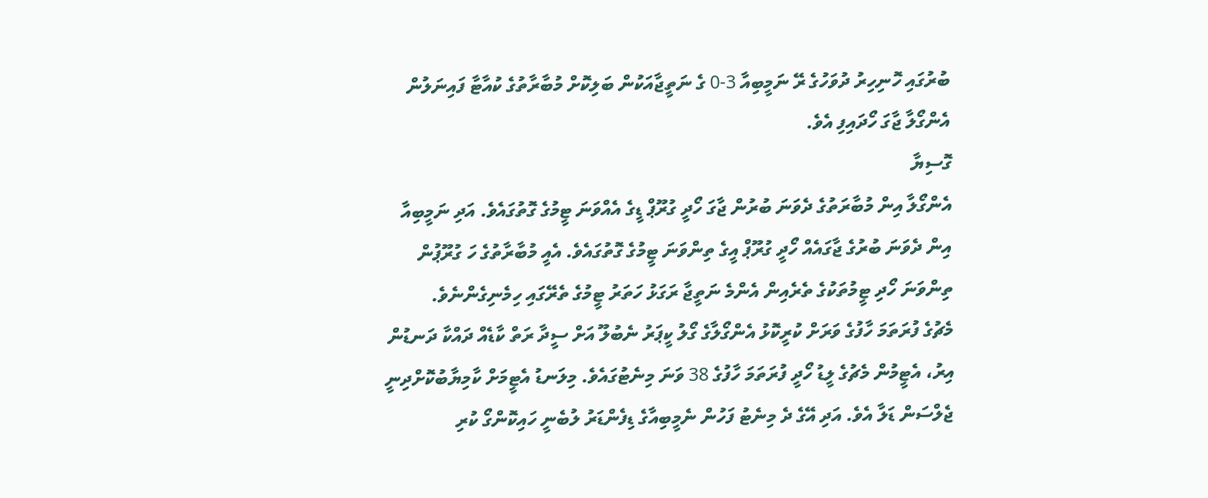ބުރުގައި ހޮނިހިރު ދުވަހުގެ ރޭ ނަމީބިއާ 3-0 ގެ ނަތީޖާއަކުން ބަލިކޮށް މުބާރާތުގެ ކުއާޓާ ފައިނަލުން އެންގޯލާ ޖާގަ ހޯދައިފި އެވެ.
ގޮސިޔާ
އެންގޯލާ އިން މުބާރަތުގެ ދެވަނަ ބުރުން ޖާގަ ހޯދީ ގުރޫޕް ޑީގެ އެއްވަނަ ޓީމުގެ ގޮތުގައެވެ. އަދި ނަމީބިއާ އިން ދެވަނަ ބުރުގެ ޖާގައެއް ހޯދީ ގުރޫޕް އީގެ ތިންވަނަ ޓީމުގެ ގޮތުގައެވެ. އެއީ މުބާރާތުގެ ހަ ގުރޫޕުން ތިންވަނަ ހޯދި ޓީމުތަކުގެ ތެރެއިން އެންމެ ނަތީޖާ ރަގަޅު ހަތަރު ޓީމުގެ ތެރޭގައި ހިމެނިގެންނެވެ.
މެޗުގެ ފުރަތަމަ ހާފުގެ ވަރަށް ކުރީކޮޅު އެންގޯލާގެ ގޯލު ކީޕަރު ނެބުލޫ އަށް ސީދާ ރަތް ކާޑެއް ދައްކާ ދަނޑުން އިރު، އެޓީމުން މެޗުގެ ލީޑު ހޯދީ ފުރަތަމަ ހާފުގެ 38 ވަނަ މިނެޓުގައެވެ. މިލަނޑު އެޓީމަށް ކާމިޔާބުކޮށްދިނީ ޖެލްސަން ޑަލާ އެވެ. އަދި އޭގެ ދެ މިނެޓު ފަހުން ނެމީބިއާގެ ޑިފެންޑަރު ލުބެނީ ހައިކޮންގޯ ކުރި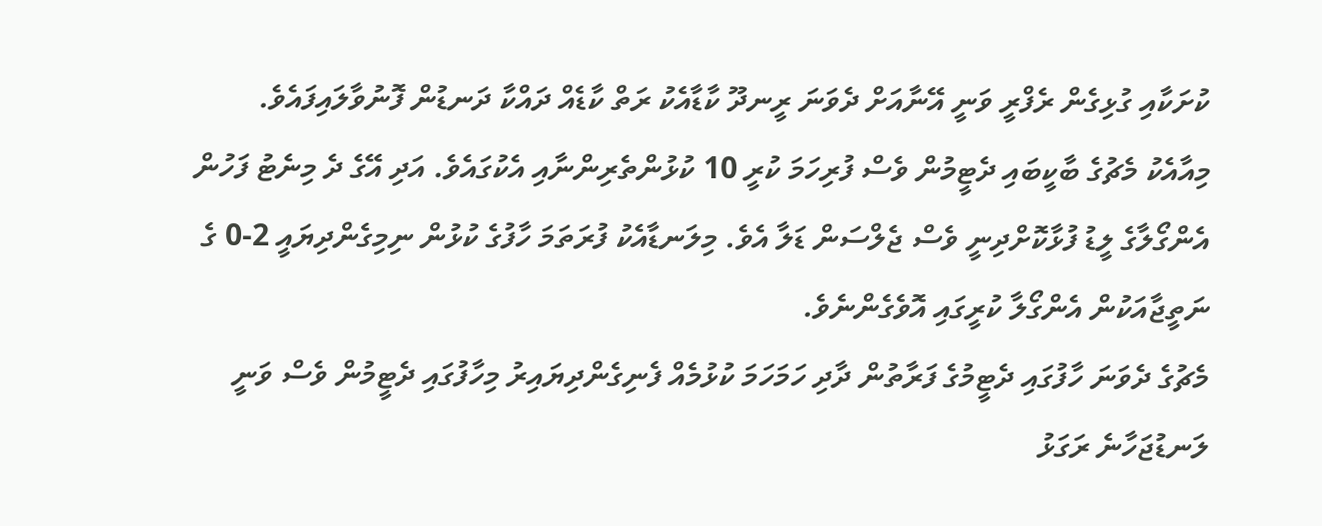ކުށަކާއި ގުޅިގެން ރެފްރީ ވަނީ އޭނާއަށް ދެވަނަ ރީނދޫ ކާޑާއެކު ރަތް ކާޑެއް ދައްކާ ދަނޑުން ފޮނުވާލައިފައެވެ.
މިއާއެކު މެޗުގެ ބާކީބައި ދެޓީމުން ވެސް ފުރިހަމަ ކުރީ 10 ކުޅުންތެރިންނާއި އެކުގައެވެ. އަދި އޭގެ ދެ މިނެޓު ފަހުން އެންގޯލާގެ ލީޑު ފުޅާކޮށްދިނީ ވެސް ޖެލްސަން ޑަލާ އެވެ. މިލަނޑާއެކު ފުރަތަމަ ހާފުގެ ކުޅުން ނިމިގެންދިޔައީ 2-0 ގެ ނަތީޖާއަކުން އެންގޯލާ ކުރީގައި އޮވެގެންނެވެ.
މެޗުގެ ދެވަނަ ހާފުގައި ދެޓީމުގެ ފަރާތުން ދާދި ހަމަހަމަ ކުޅުމެއް ފެނިގެންދިޔައިރު މިހާފުގައި ދެޓީމުން ވެސް ވަނީ ލަނޑުޖަހާނެ ރަގަޅު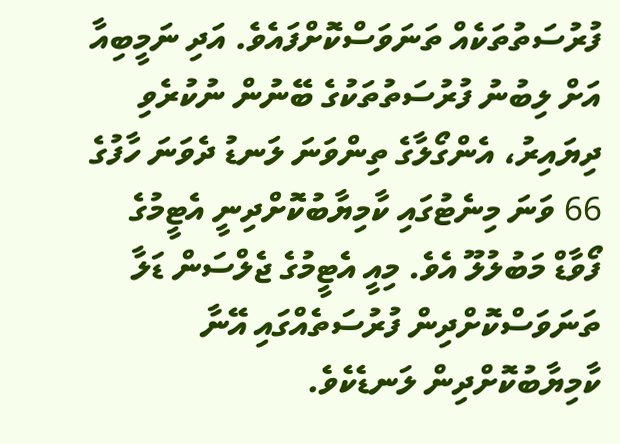ފުރުސަތުތަކެއް ތަނަވަސްކޮށްފައެވެ. އަދި ނަމީބިއާ އަށް ލިބުނު ފުރުސަތުތަކުގެ ބޭނުން ނުކުރެވި ދިޔައިރު، އެންގޯލާގެ ތިންވަނަ ލަނޑު ދެވަނަ ހާފުގެ 66 ވަނަ މިނެޓުގައި ކާމިޔާބުކޮށްދިނީ އެޓީމުގެ ފޯވާޑް މަބުލުލޫ އެވެ. މިއީ އެޓީމުގެ ޖެލްސަން ޑަލާ ތަނަވަސްކޮށްދިން ފުރުސަތެއްގައި އޭނާ ކާމިޔާބުކޮށްދިން ލަނޑެކެވެ.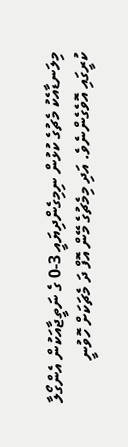މިލަނޑާއެކު މެޗުގެ ކުޅުން ނިމިގެންދިޔައީ 3-0 ގެ ނަތީޖާއަކުން އެންގޯލާ ކުރީގައި އޮވެގެންނެވެ. އަދި މިމެޗުގެ މޭން އޮފް ދަ މެޗަކަށް ހޮވުނީ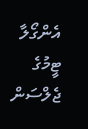އެންގޯލާ ޓީމުގެ ޖެލްސަން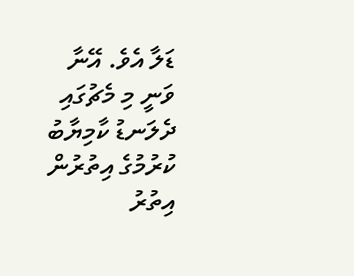ޑަލާ އެވެ. އޭނާ ވަނީ މި މެޗުގައި ދެލަނޑު ކާމިޔާބު ކުރުމުގެ އިތުރުން އިތުރު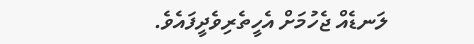ލަނޑެއް ޖެހުމަށް އެހީތެރިވެދީފައެވެ.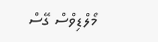މޯލްޑިވްސް ގޭސް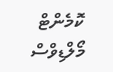ކޮމެންޓް
މޯލްޑިވްސް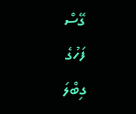ގޭސް
ފަހުގެ
ގިބްލަ